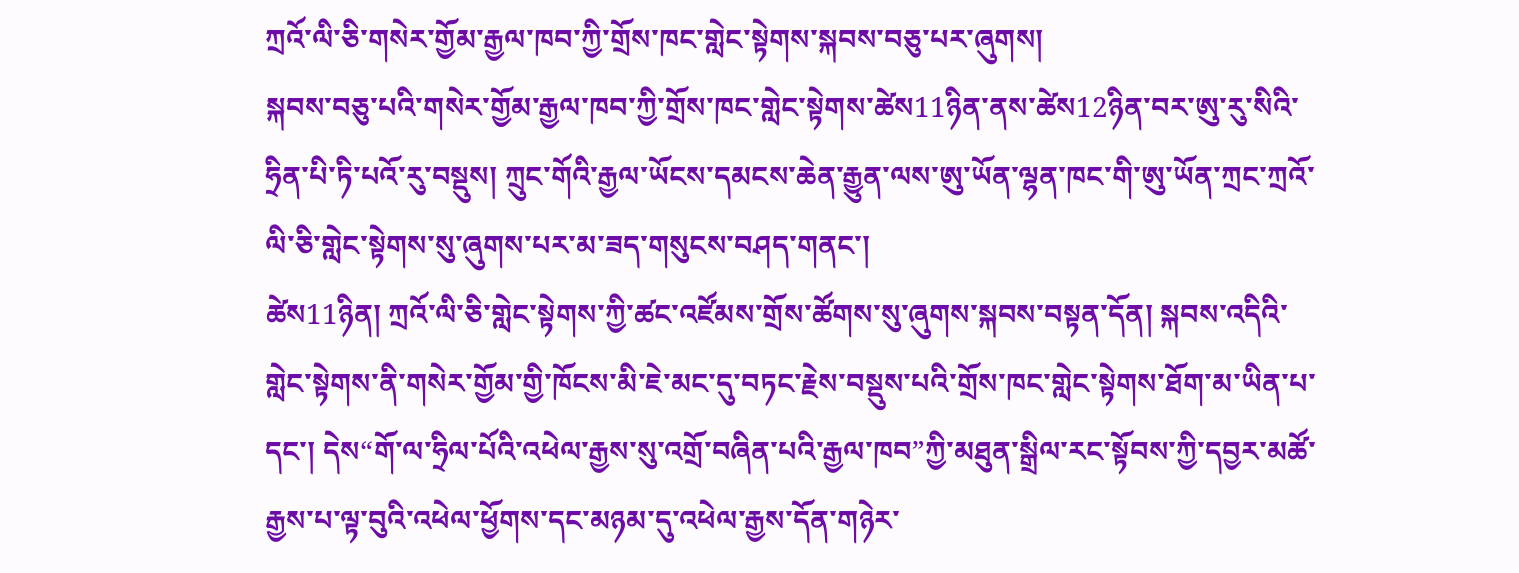ཀྲའོ་ལི་ཅི་གསེར་གྱོམ་རྒྱལ་ཁབ་ཀྱི་གྲོས་ཁང་གླེང་སྟེགས་སྐབས་བཅུ་པར་ཞུགས།
སྐབས་བཅུ་པའི་གསེར་གྱོམ་རྒྱལ་ཁབ་ཀྱི་གྲོས་ཁང་གླེང་སྟེགས་ཚེས11ཉིན་ནས་ཚེས12ཉིན་བར་ཨུ་རུ་སིའི་ཧྲིན་པི་ཏི་པའོ་རུ་བསྡུས། ཀྲུང་གོའི་རྒྱལ་ཡོངས་དམངས་ཆེན་རྒྱུན་ལས་ཨུ་ཡོན་ལྷན་ཁང་གི་ཨུ་ཡོན་ཀྲང་ཀྲའོ་ལི་ཅི་གླེང་སྟེགས་སུ་ཞུགས་པར་མ་ཟད་གསུངས་བཤད་གནང་།
ཚེས11ཉིན། ཀྲའོ་ལི་ཅི་གླེང་སྟེགས་ཀྱི་ཚང་འཛོམས་གྲོས་ཚོགས་སུ་ཞུགས་སྐབས་བསྟན་དོན། སྐབས་འདིའི་གླེང་སྟེགས་ནི་གསེར་གྱོམ་གྱི་ཁོངས་མི་ཇེ་མང་དུ་བཏང་རྗེས་བསྡུས་པའི་གྲོས་ཁང་གླེང་སྟེགས་ཐོག་མ་ཡིན་པ་དང་། དེས“གོ་ལ་ཧྲིལ་པོའི་འཕེལ་རྒྱས་སུ་འགྲོ་བཞིན་པའི་རྒྱལ་ཁབ”ཀྱི་མཐུན་སྒྲིལ་རང་སྟོབས་ཀྱི་དབྱར་མཚོ་རྒྱས་པ་ལྟ་བུའི་འཕེལ་ཕྱོགས་དང་མཉམ་དུ་འཕེལ་རྒྱས་དོན་གཉེར་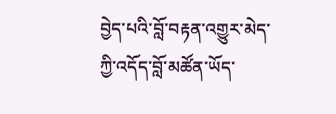བྱེད་པའི་བློ་བརྟན་འགྱུར་མེད་ཀྱི་འདོད་བློ་མཚོན་ཡོད་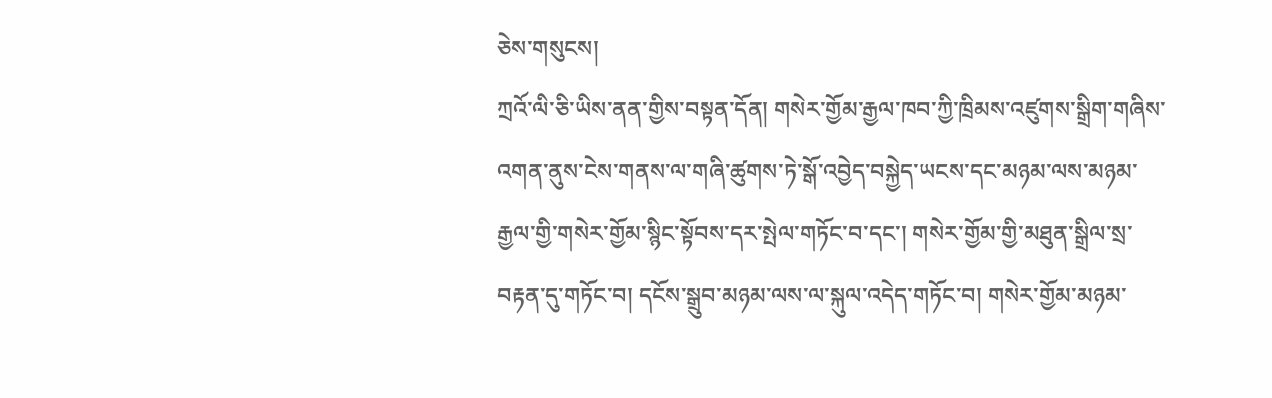ཅེས་གསུངས།
ཀྲའོ་ལི་ཅི་ཡིས་ནན་གྱིས་བསྟན་དོན། གསེར་གྱོམ་རྒྱལ་ཁབ་ཀྱི་ཁྲིམས་འཛུགས་སྒྲིག་གཞིས་འགན་ནུས་ངེས་གནས་ལ་གཞི་ཚུགས་ཏེ་སྒོ་འབྱེད་བསྐྱེད་ཡངས་དང་མཉམ་ལས་མཉམ་རྒྱལ་གྱི་གསེར་གྱོམ་སྙིང་སྟོབས་དར་སྤེལ་གཏོང་བ་དང་། གསེར་གྱོམ་གྱི་མཐུན་སྒྲིལ་སྲ་བརྟན་དུ་གཏོང་བ། དངོས་སྒྲུབ་མཉམ་ལས་ལ་སྐུལ་འདེད་གཏོང་བ། གསེར་གྱོམ་མཉམ་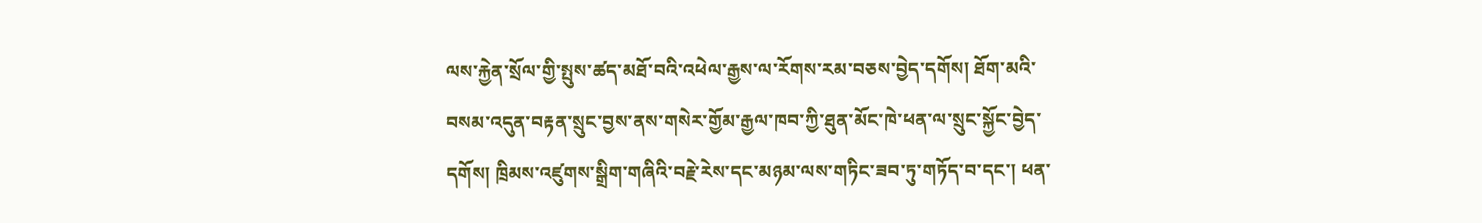ལས་རྐྱེན་སྲོལ་གྱི་སྤུས་ཚད་མཐོ་བའི་འཕེལ་རྒྱས་ལ་རོགས་རམ་བཅས་བྱེད་དགོས། ཐོག་མའི་བསམ་འདུན་བརྟན་སྲུང་བྱས་ནས་གསེར་གྱོམ་རྒྱལ་ཁབ་ཀྱི་ཐུན་མོང་ཁེ་ཕན་ལ་སྲུང་སྐྱོང་བྱེད་དགོས། ཁྲིམས་འཛུགས་སྒྲིག་གཞིའི་བརྗེ་རེས་དང་མཉམ་ལས་གཏིང་ཟབ་ཏུ་གཏོད་བ་དང་། ཕན་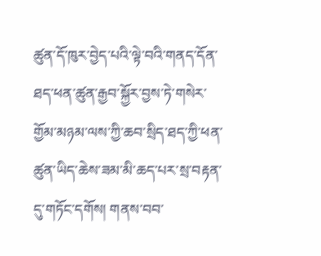ཚུན་དོ་ཁུར་བྱེད་པའི་ལྟེ་བའི་གནད་དོན་ཐད་ཕན་ཚུན་རྒྱབ་སྐྱོར་བྱས་ཏེ་གསེར་གྱོམ་མཉམ་ལས་ཀྱི་ཆབ་སྲིད་ཐད་ཀྱི་ཕན་ཚུན་ཡིད་ཆེས་ཟམ་མི་ཆད་པར་སྲ་བརྟན་དུ་གཏོང་དགོས། གནས་བབ་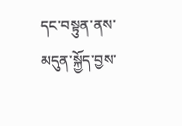དང་བསྟུན་ནས་མདུན་སྐྱོད་བྱས་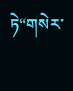ཏེ“གསེར་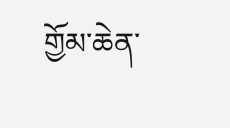གྱོམ་ཆེན་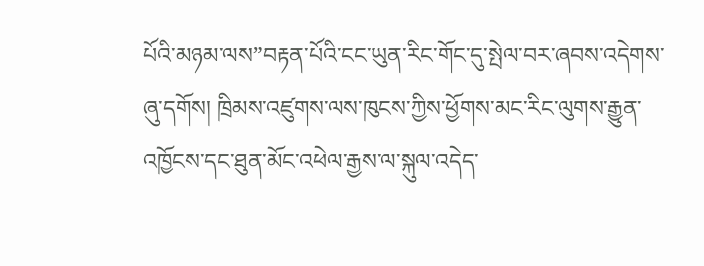པོའི་མཉམ་ལས”བརྟན་པོའི་ངང་ཡུན་རིང་གོང་དུ་སྤེལ་བར་ཞབས་འདེགས་ཞུ་དགོས། ཁྲིམས་འཛུགས་ལས་ཁུངས་ཀྱིས་ཕྱོགས་མང་རིང་ལུགས་རྒྱུན་འཁྱོངས་དང་ཐུན་མོང་འཕེལ་རྒྱས་ལ་སྐུལ་འདེད་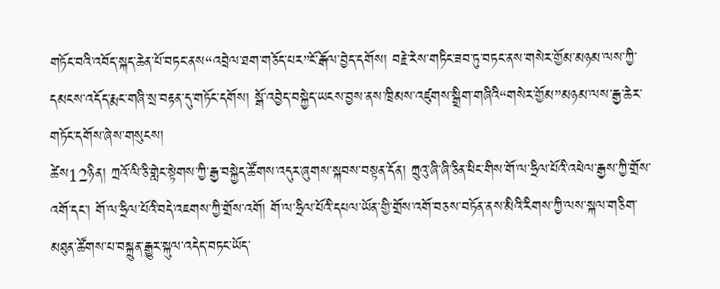གཏོང་བའི་འབོད་སྐད་ཆེན་པོ་བཏང་ནས“འབྲེལ་ཐག་གཅོད་པར”ངོ་རྒོལ་བྱེད་དགོས། བརྗེ་རེས་གཏིང་ཟབ་ཏུ་བཏང་ནས་གསེར་གྱོམ་མཉམ་ལས་ཀྱི་དམངས་འདོད་རྨང་གཞི་སྲ་བརྟན་དུ་གཏོང་དགོས། སྒོ་འབྱེད་བསྐྱེད་ཡངས་བྱས་ནས་ཁྲིམས་འཛུགས་སྒྲིག་གཞིའི“གསེར་གྱོམ”མཉམ་ལས་རྒྱ་ཆེར་གཏོང་དགོས་ཞེས་གསུངས།
ཚེས12ཉིན། ཀྲའོ་ལི་ཅི་གླེང་སྟེགས་ཀྱི་རྒྱ་བསྐྱེད་ཚོགས་འདུར་ཞུགས་སྐབས་བསྟན་དོན། ཀྲུའུ་ཞི་ཞི་ཅིན་ཕིང་གིས་གོ་ལ་ཧྲིལ་པོའི་འཕེལ་རྒྱས་ཀྱི་གྲོས་འགོ་དང་། གོ་ལ་ཧྲིལ་པོའི་བདེ་འཇགས་ཀྱི་གྲོས་འགོ། གོ་ལ་ཧྲིལ་པོའི་དཔལ་ཡོན་གྱི་གྲོས་འགོ་བཅས་བཏོན་ནས་མིའི་རིགས་ཀྱི་ལས་སྐལ་གཅིག་མཐུན་ཚོགས་པ་བསྐྲུན་རྒྱུར་སྐུལ་འདེད་བཏང་ཡོད་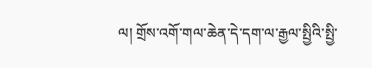ལ། གྲོས་འགོ་གལ་ཆེན་དེ་དག་ལ་རྒྱལ་སྤྱིའི་སྤྱི་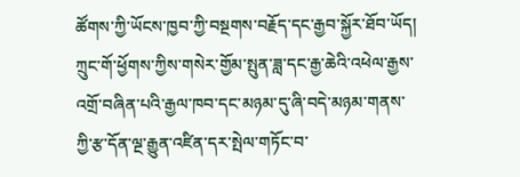ཚོགས་ཀྱི་ཡོངས་ཁྱབ་ཀྱི་བསྔགས་བརྗོད་དང་རྒྱབ་སྐྱོར་ཐོབ་ཡོད། ཀྲུང་གོ་ཕྱོགས་ཀྱིས་གསེར་གྱོམ་སྤུན་ཟླ་དང་རྒྱ་ཆེའི་འཕེལ་རྒྱས་འགྲོ་བཞིན་པའི་རྒྱལ་ཁབ་དང་མཉམ་དུ་ཞི་བདེ་མཉམ་གནས་ཀྱི་རྩ་དོན་ལྔ་རྒྱུན་འཛིན་དར་སྤེལ་གཏོང་བ་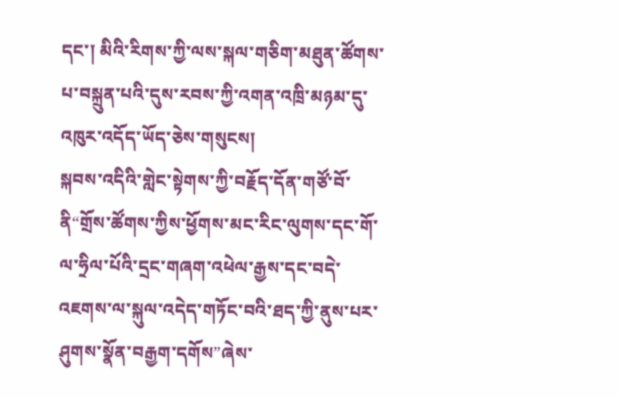དང་། མིའི་རིགས་ཀྱི་ལས་སྐལ་གཅིག་མཐུན་ཚོགས་པ་བསྐྲུན་པའི་དུས་རབས་ཀྱི་འགན་འཁྲི་མཉམ་དུ་འཁུར་འདོད་ཡོད་ཅེས་གསུངས།
སྐབས་འདིའི་གླེང་སྟེགས་ཀྱི་བརྗོད་དོན་གཙོ་བོ་ནི“གྲོས་ཚོགས་ཀྱིས་ཕྱོགས་མང་རིང་ལུགས་དང་གོ་ལ་ཧྲིལ་པོའི་དྲང་གཞག་འཕེལ་རྒྱས་དང་བདེ་འཇགས་ལ་སྐུལ་འདེད་གཏོང་བའི་ཐད་ཀྱི་ནུས་པར་ཤུགས་སྣོན་བརྒྱག་དགོས”ཞེས་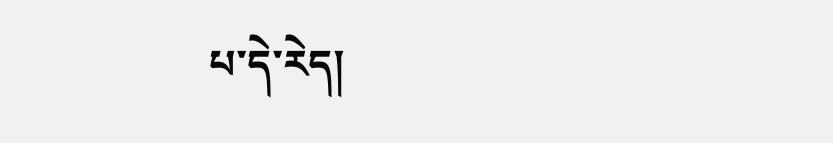པ་དེ་རེད།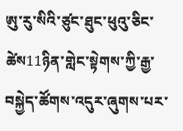ཨུ་རུ་སིའི་ཙུང་ཐུང་ཕུའུ་ཅིང་ཚེས11ཉིན་གླེང་སྟེགས་ཀྱི་རྒྱ་བསྐྱེད་ཚོགས་འདུར་ཞུགས་པར་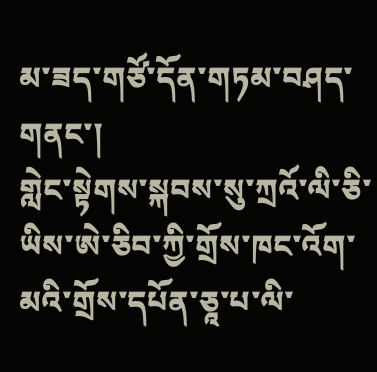མ་ཟད་གཙོ་དོན་གཏམ་བཤད་གནང་།
གླེང་སྟེགས་སྐབས་སུ་ཀྲའོ་ལི་ཅི་ཡིས་ཨེ་ཅིབ་ཀྱི་གྲོས་ཁང་འོག་མའི་གྲོས་དཔོན་ཅཱ་པ་ལི་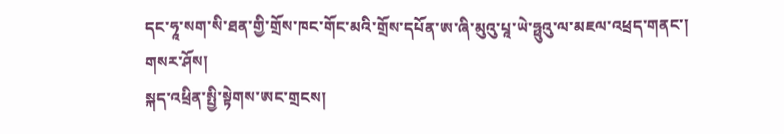དང་ཧཱ་སག་སི་ཐན་གྱི་གྲོས་ཁང་གོང་མའི་གྲོས་དཔོན་ཨ་ཞི་མུའུ་པཱ་ཡེ་ཧྥུའུ་ལ་མཇལ་འཕྲད་གནང་།
གསར་ཤོས།
སྐད་འཕྲིན་སྤྱི་སྟེགས་ཨང་གྲངས།